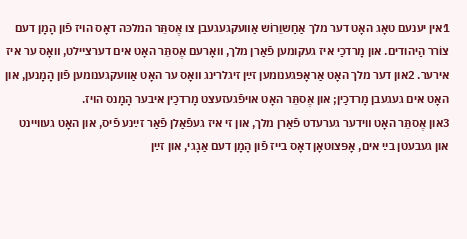1אין יענעם טאָג האָט דער מלך אַחַשוֵרוֹש אַװעקגעגעבן צו אֶסתֵּר המלכּה דאָס הױז פֿון הָמָן דעם צוֹרר הַיהודים. און מָרדכַי איז געקומען פֿאַרן מלך, װאָרעם אֶסתֵּר האָט אים דערצײלט, װאָס ער איז אירער. 2און דער מלך האָט אַראָפּגענומען זײַן זיגלרינג װאָס ער האָט אַװעקגענומען פֿון הָמָנען, און האָט אים געגעבן מָרדכַין; און אֶסתֵּר האָט אױפֿגעזעצט מָרדכַין איבער הָמָנס הױז.
3און אֶסתֵּר האָט װידער גערעדט פֿאַרן מלך, און זי איז געפֿאַלן פֿאַר זײַנע פֿיס, און האָט געװײנט און געבעטן בײַ אים, אָפּצוטאָן דאָס בײז פֿון הָמָן דעם אַגָגי, און זײַן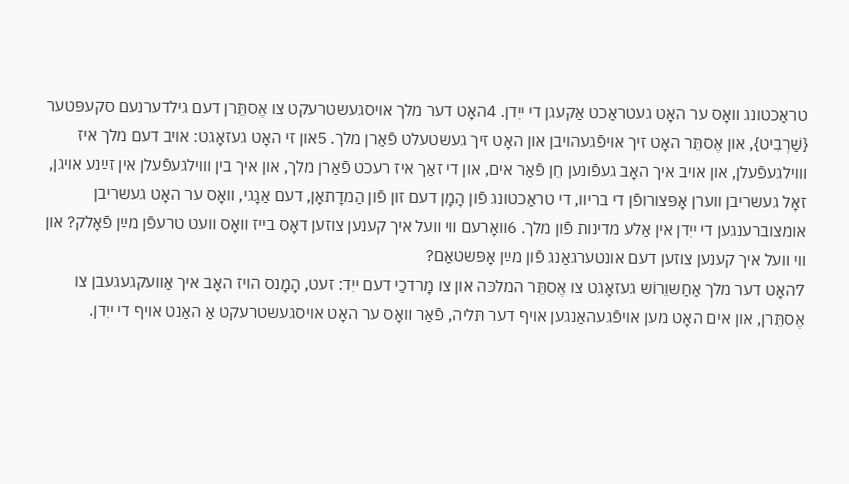טראַכטונג װאָס ער האָט געטראַכט אַקעגן די ייִדן. 4האָט דער מלך אױסגעשטרעקט צו אֶסתֵּרן דעם גילדערנעם סקעפּטער {שַׁרְבִיט}, און אֶסתֵּר האָט זיך אױפֿגעהױבן און האָט זיך געשטעלט פֿאַרן מלך. 5און זי האָט געזאָגט: אױב דעם מלך איז װױלגעפֿעלן, און אױב איך האָב געפֿונען חֵן פֿאַר אים, און די זאַך איז רעכט פֿאַרן מלך, און איך בין װױלגעפֿעלן אין זײַנע אױגן, זאָל געשריבן װערן אָפּצורופֿן די בריװ, די טראַכטונג פֿון הָמָן דעם זון פֿון הַמדָתאָן, דעם אַגָגי, װאָס ער האָט געשריבן אומצוברענגען די ייִדן אין אַלע מדינות פֿון מלך. 6װאָרעם װי װעל איך קענען צוזען דאָס בײז װאָס װעט טרעפֿן מײַן פֿאָלק? און װי װעל איך קענען צוזען דעם אונטערגאַנג פֿון מײַן אָפּשטאַם?
7האָט דער מלך אַחַשוֵרוֹש געזאָגט צו אֶסתֵּר המלכּה און צו מָרדכַי דעם ייִד: זעט, הָמָנס הױז האָב איך אַװעקגעגעבן צו אֶסתֵּרן, און אים האָט מען אױפֿגעהאַנגען אױף דער תּליה, פֿאַר װאָס ער האָט אױסגעשטרעקט אַ האַנט אױף די ייִדן.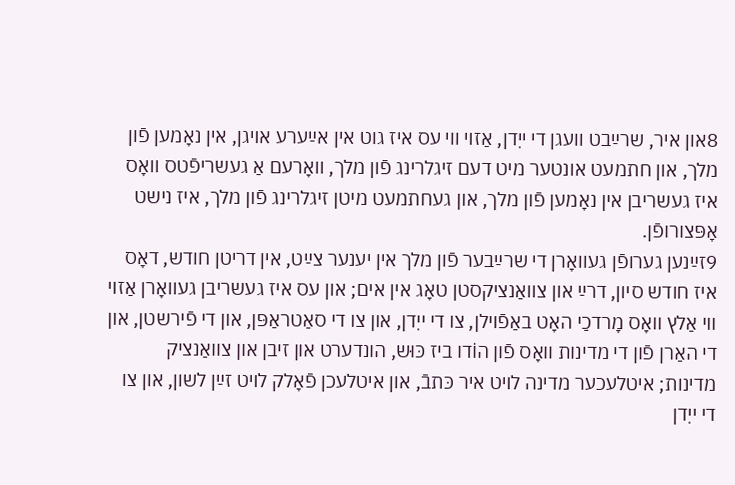8און איר, שרײַבט װעגן די ייִדן, אַזױ װי עס איז גוט אין אײַערע אױגן, אין נאָמען פֿון מלך, און חתמעט אונטער מיט דעם זיגלרינג פֿון מלך, װאָרעם אַ געשריפֿטס װאָס איז געשריבן אין נאָמען פֿון מלך, און געחתמעט מיטן זיגלרינג פֿון מלך, איז נישט אָפּצורופֿן.
9זײַנען גערופֿן געװאָרן די שרײַבער פֿון מלך אין יענער צײַט, אין דריטן חודש, דאָס איז חודש סיון, דרײַ און צװאַנציקסטן טאָג אין אים; און עס איז געשריבן געװאָרן אַזױ װי אַלץ װאָס מָרדכַי האָט באַפֿױלן, צו די ייִדן, און צו די סאַטראַפּן, און די פֿירשטן, און די האַרן פֿון די מדינות װאָס פֿון הוֹדו ביז כּוּש, הונדערט און זיבן און צװאַנציק מדינות; איטלעכער מדינה לױט איר כּתבֿ, און איטלעכן פֿאָלק לױט זײַן לשון, און צו די ייִדן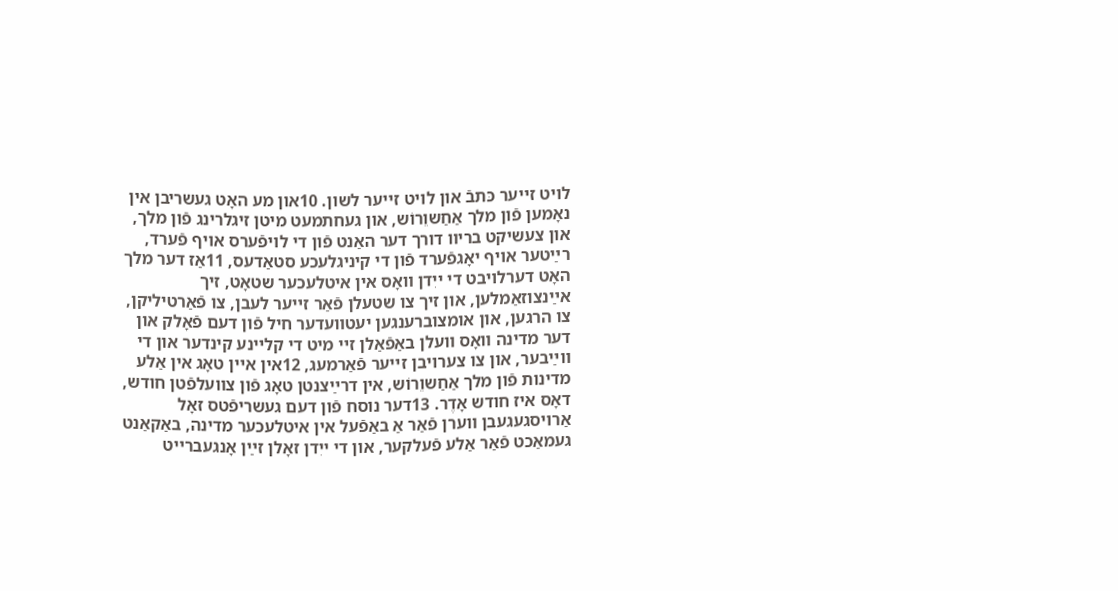לױט זײער כּתבֿ און לױט זײער לשון. 10און מע האָט געשריבן אין נאָמען פֿון מלך אַחַשוֵרוֹש, און געחתמעט מיטן זיגלרינג פֿון מלך, און צעשיקט בריװ דורך דער האַנט פֿון די לױפֿערס אױף פֿערד, רײַטער אױף יאָגפֿערד פֿון די קיניגלעכע סטאַדעס, 11אַז דער מלך האָט דערלױבט די ייִדן װאָס אין איטלעכער שטאָט, זיך אײַנצוזאַמלען, און זיך צו שטעלן פֿאַר זײער לעבן, צו פֿאַרטיליקן, צו הרגען, און אומצוברענגען יעטװעדער חיל פֿון דעם פֿאָלק און דער מדינה װאָס װעלן באַפֿאַלן זײ מיט די קלײנע קינדער און די װײַבער, און צו צערױבן זײער פֿאַרמעג, 12אין אײן טאָג אין אַלע מדינות פֿון מלך אַחַשוֵרוֹש, אין דרײַצנטן טאָג פֿון צװעלפֿטן חודש, דאָס איז חודש אָדֶר. 13דער נוסח פֿון דעם געשריפֿטס זאָל אַרױסגעגעבן װערן פֿאַר אַ באַפֿעל אין איטלעכער מדינה, באַקאַנט געמאַכט פֿאַר אַלע פֿעלקער, און די ייִדן זאָלן זײַן אָנגעברײט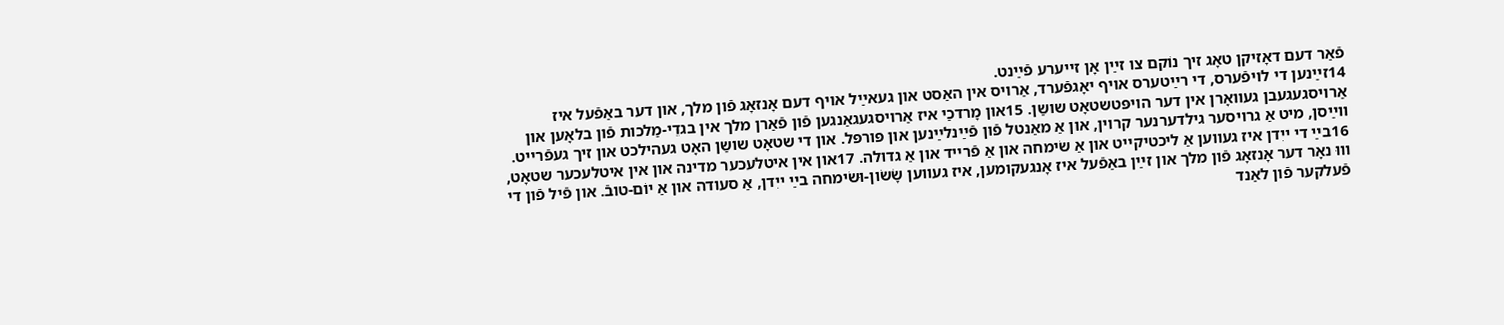פֿאַר דעם דאָזיקן טאָג זיך נוֹקם צו זײַן אָן זײערע פֿײַנט.
14זײַנען די לױפֿערס, די רײַטערס אױף יאָגפֿערד, אַרױס אין האַסט און געאײַל אױף דעם אָנזאָג פֿון מלך, און דער באַפֿעל איז אַרױסגעגעבן געװאָרן אין דער הױפּטשטאָט שושַן. 15און מָרדכַי איז אַרױסגעגאַנגען פֿון פֿאַרן מלך אין בגדֵי-מַלכות פֿון בלאָען און װײַסן, מיט אַ גרױסער גילדערנער קרױן, און אַ מאַנטל פֿון פֿײַנלײַנען און פּורפּל. און די שטאָט שושַן האָט געהילכט און זיך געפֿרײט.
16בײַ די ייִדן איז געװען אַ ליכטיקײט און אַ שׂימחה און אַ פֿרײד און אַ גדולה. 17און אין איטלעכער מדינה און אין איטלעכער שטאָט, װוּ נאָר דער אָנזאָג פֿון מלך און זײַן באַפֿעל איז אָנגעקומען, איז געװען שָׂשׂון-וּשׂימחה בײַ ייִדן, אַ סעודה און אַ יוֹם-טובֿ. און פֿיל פֿון די פֿעלקער פֿון לאַנד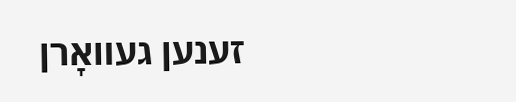זענען געװאָרן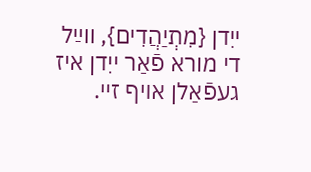ייִדן {מִתְיַהֲדִים}, װײַל די מורא פֿאַר ייִדן איז געפֿאַלן אױף זײ.